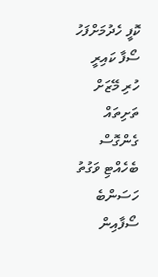ކޮފީ ހެދުމަށްފަހު ސޯފާ ކައިރީ ހުރި މޭޒަށް ތަށިތައް ގެންގޮސް ބެހެއްޓި ވަގުތު ހަސަންބެ ސޯފާއިން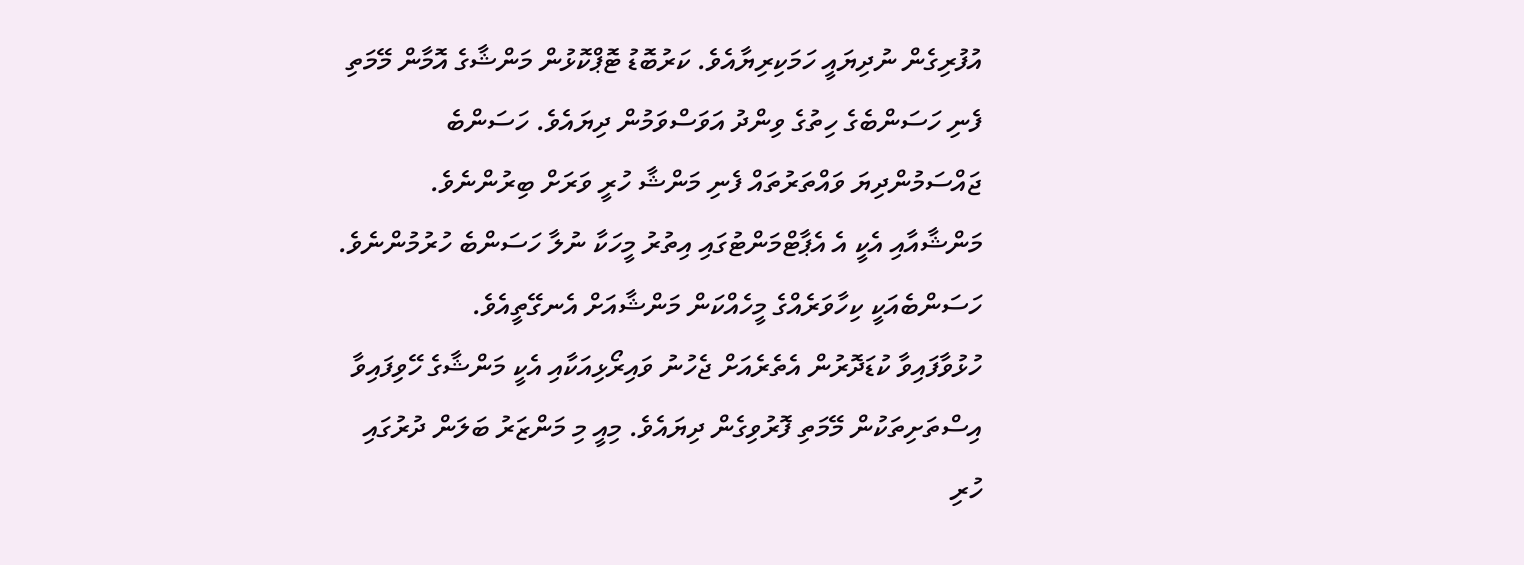އުފުރިގެން ނުދިޔައީ ހަމަކިރިޔާއެވެ. ކަރުބޮޑު ޓޮޕްކޮޅުން މަންޝާގެ އޮމާން މޭމަތި ފެނި ހަސަންބެގެ ހިތުގެ ވިންދު އަވަސްވަމުން ދިޔައެވެ. ހަސަންބެ ޖައްސަމުންދިޔަ ވައްތަރުތައް ފެނި މަންޝާ ހުރީ ވަރަށް ބިރުންނެވެ. މަންޝާއާއި އެކީ އެ އެޕާޓްމަންޓުގައި އިތުރު މީހަކާ ނުލާ ހަސަންބެ ހުރުމުންނެވެ. ހަސަންބެއަކީ ކިހާވަރެއްގެ މީހެއްކަން މަންޝާއަށް އެނގޭތީއެވެ.
ހުޅުވާފައިވާ ކުޑަދޮރުން އެތެރެއަށް ޖެހުނު ވައިރޯޅިއަކާއި އެކީ މަންޝާގެ ހޭވިފައިވާ އިސްތަށިތަކުން މޭމަތި ފޮރުވިގެން ދިޔައެވެ. މިއީ މި މަންޒަރު ބަލަން ދުރުގައި ހުރި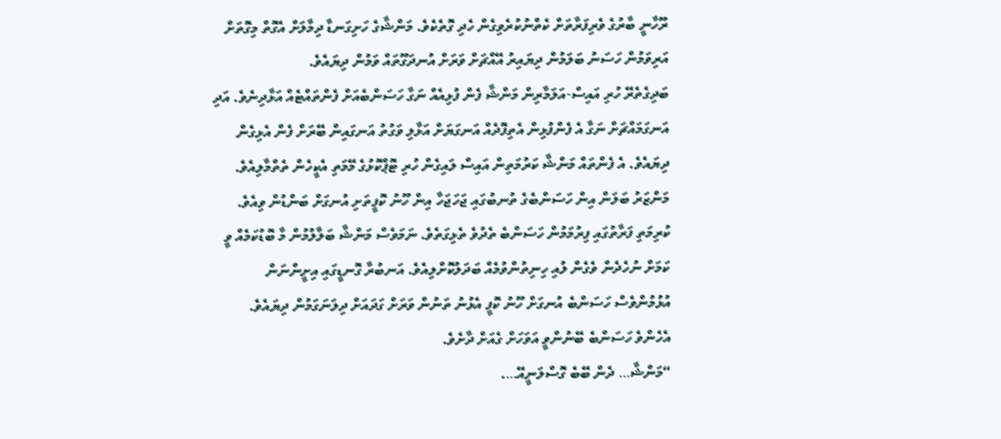ރޫހާނީ ބާރުގެ ވެރިފަރާތަށް ކެތްނުކުރެވިގެން ހެދި ގޮތެކެވެ. މަންޝާގެ ހަށިގަނޑާ ދިމާލަށް އެގޮތް މިގޮތަށް އަރިވަމުން ހަސަނު ބަލަމުން ދިޔައިރު އޭއްޗަށް ވަރަށް އުނދަގޫތައް ވަމުން ދިޔައެވެ.
ބަދިގެތެރޭ ހުރި އައިސް-އަލަމާރިން މަންޝާ ފެން ފުޅިއެއް ނަގާ ހަސަންބެއަށް ފެންތައްޓެއް އަޅާދިނެވެ. އަދި އަނގަމައްޗަށް ނަގާ އެ ފެންފުޅިން އެތިފޮދެއް އަނގަޔަށް އަޅާލި ވަގުތު އަނގައިން ބޭރަށް ފެން އެޅިގެން ދިޔައެވެ. އެ ފެންތައް މަންޝާ ކަރުމަތިން އައިސް ލައިގެން ހުރި ޓޮޕްކޮޅުގެ މޭމަތި އެކީހެން ތެތްމާލިއެވެ.
މަންޒަރު ބަލަން އިން ހަސަންބެގެ ތުނބުގައި ޖަހަޖަހާ އިން ހޫނު ކޮފީތަށި އުނގަށް ބަންޑުން ވިއެވެ. ކުރިމަތި ފަރާތުގައި ފިރުމަމުން ހަސަންބެ ތެދުވެ ތެޅިގަތެވެ. ނަމަވެސް މަންޝާ ބަލާލުމުން މާ ބޮޑުކަމެއް ވީ ކަމަށް ނުހެދެން ވެގެން ލުއި ހިނިތުންވުމެއް ބަދަލުކޮށްލިއެވެ. އަނބުރާ ގޮނޑީގައި އިށީންނަން އުޅުމުންވެސް ހަސަންބެ އުނގަށް ހޫނު ކޮފީ އެޅުނު ތަނުން ވަރަށް ގަދައަށް ދިލަނަގަމުން ދިޔައެވެ. އެހެންވެ ހަސަންބެ ބޭނުންވީ އަވަހަށް ގެއަށް ދާށެވެ.
“މަންޝާ… ދެން ބޭބެ ގޮސްލަނީއޭ….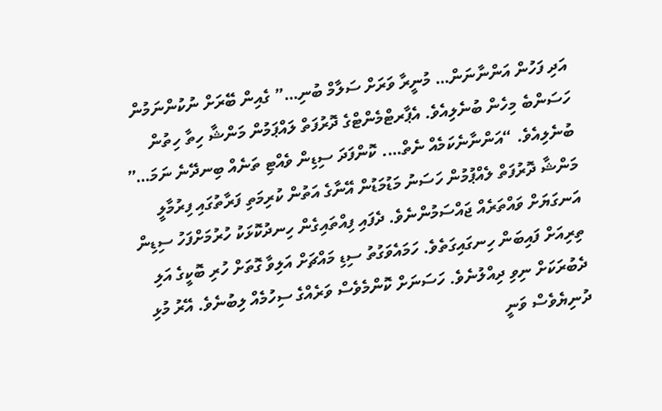އަދި ފަހުން އަންނާނަން… މުނީރާ ވަރަށް ސަލާމް ބުނި…” ގެއިން ބޭރަށް ނުކުންނަމުން ހަސަންބެ މިހެން ބުނެލިއެވެ. އެޕާރޓްމެންޓްގެ ދޮރުފަތް ލައްޕަމުން މަންޝާ ހިތާ ހިތުން ބުނެލިއެވެ. “އަންނާނެކަމެއް ނެތް…. ކޮންފަދަ ސިޑިން ވެއްޓި ތަނެއް ބިނދޭނެ ނަމަ…”
މަންޝާ ދޮރުފަތް ލެއްޕުމުން ހަސަނު މަޑުމަޑުން އޭނާގެ އަތުން ކުރިމަތި ފަރާތުގައި ފިރުމާލީ އަނގަޔަށް ވައްތަރެއް ޖައްސަމުންނެވެ. ދެފައި ފިއްތައިގެން ހިނދުކޮޅަކު ހުރުމަށްފަހު ސިޑިން ތިރިއަށް ފައިބަން ހިނގައިގަތެވެ. ހަމައެވަގުތު ސިޑި މައްޗަށް އަލިވާ ގޮތަށް ހުރި ބޮކީގެ އަލި ދެބުރަކަށް ނިވި ދިއްލުނެވެ. ހަސަނަށް ކޮންމެވެސް ވަރެއްގެ ސިހުމެއް ލިބުނެވެ. އޭރު މުޅި ދުނިޔެވެސް ވަނީ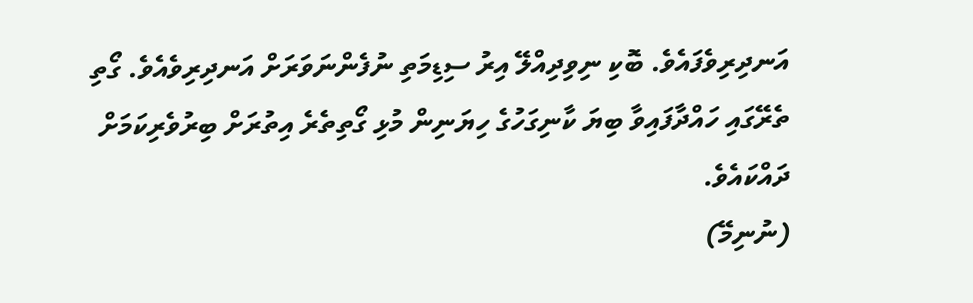އަނދިރިވެފައެވެ. ބޮކި ނިވިދިއްލޭ އިރު ސިޑިމަތި ނުފެންނަވަރަށް އަނދިރިވެއެވެ. ގޯތި ތެރޭގައި ހައްދާފައިވާ ބިޔަ ކާނިގަހުގެ ހިޔަނިން މުޅި ގޯތިތެރެ އިތުރަށް ބިރުވެރިކަމަށް ދައްކައެވެ.
(ނުނިމޭ)